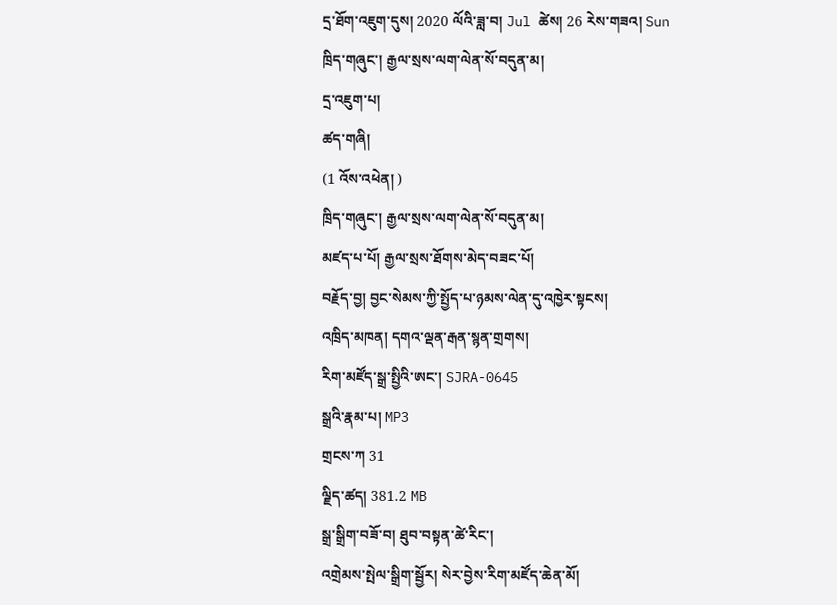དྲ་ཐོག་འཇུག་དུས། 2020 ལོའི་ཟླ་བ། Jul ཚེས། 26 རེས་གཟའ། Sun
ཁྲིད་གཞུང་། རྒྱལ་སྲས་ལག་ལེན་སོ་བདུན་མ།
དྲ་འཇུག་པ།
ཚད་གཞི།
(1 འོས་འཕེན། )
ཁྲིད་གཞུང་། རྒྱལ་སྲས་ལག་ལེན་སོ་བདུན་མ།
མཛད་པ་པོ། རྒྱལ་སྲས་ཐོགས་མེད་བཟང་པོ།
བརྗོད་བྱ། བྱང་སེམས་ཀྱི་སྤྱོད་པ་ཉམས་ལེན་དུ་འཁྱེར་སྟངས།
འཁྲིད་མཁན། དགའ་ལྡན་རྒན་སྙན་གྲགས།
རིག་མཛོད་སྒྲ་སྤྱིའི་ཨང་། SJRA-0645
སྒྲའི་རྣམ་པ། MP3
གྲངས་ཀ 31
ལྗིད་ཚད། 381.2 MB
སྒྲ་སྒྲིག་བཟོ་བ། ཐུབ་བསྟན་ཚེ་རིང་།
འགྲེམས་སྤེལ་སྒྲིག་སྦྱོར། སེར་བྱེས་རིག་མཛོད་ཆེན་མོ།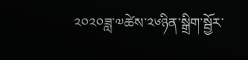༢༠༢༠ཟླ་༧ཚེས་༢༦ཉིན་སྒྲིག་སྦྱོར་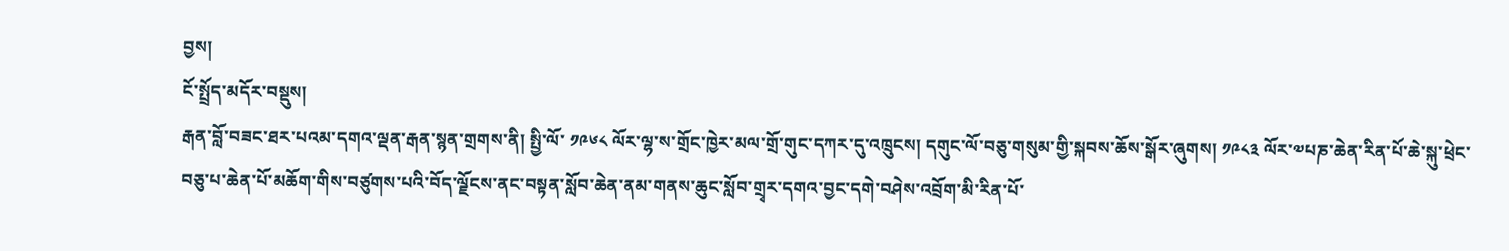བྱས།
ངོ་སྤྲོད་མདོར་བསྡུས།
རྒན་བློ་བཟང་ཐར་པའམ་དགའ་ལྡན་རྒན་སྙན་གྲགས་ནི། སྤྱི་ལོ་ ༡༩༦༨ ལོར་ལྷ་ས་གྲོང་ཁྱེར་མལ་གྲོ་གུང་དཀར་དུ་འཁྲུངས། དགུང་ལོ་བཅུ་གསུམ་གྱི་སྐབས་ཆོས་སྒོར་ཞུགས། ༡༩༨༣ ལོར་༧པཎ་ཆེན་རིན་པོ་ཆེ་སྐུ་ཕྲེང་བཅུ་པ་ཆེན་པོ་མཆོག་གིས་བཙུགས་པའི་བོད་ལྗོངས་ནང་བསྟན་སློབ་ཆེན་ནམ་གནས་ཆུང་སློབ་གྲྭར་དགའ་བྱང་དགེ་བཤེས་འབྲོག་མི་རིན་པོ་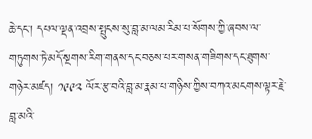ཆེ་དང་། དཔལ་ལྡན་འབྲས་སྤུངས་སུ་བླ་མ་ལམ་རིམ་པ་སོགས་ཀྱི་ཞབས་ལ་གཏུགས་ཏེ་མདོ་སྔགས་རིག་གནས་དང་བཅས་པར་གསན་གཟིགས་དང་ཐུགས་གཉེར་མཛད། ༡༩༩༢ ལོར་རྩ་བའི་བླ་མ་རྣམ་པ་གཉིས་ཀྱིས་བཀའ་མངགས་ལྟར་རྗེ་བླ་མའི་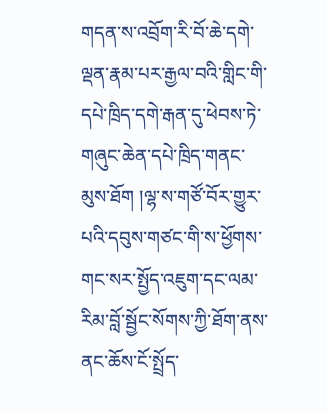གདན་ས་འབྲོག་རི་བོ་ཆེ་དགེ་ལྡན་རྣམ་པར་རྒྱལ་བའི་གླིང་གི་དཔེ་ཁྲིད་དགེ་རྒན་དུ་ཕེབས་ཏེ་གཞུང་ཆེན་དཔེ་ཁྲིད་གནང་མུས་ཐོག །ལྷ་ས་གཙོ་བོར་གྱུར་པའི་དབུས་གཙང་གི་ས་ཕྱོགས་གང་སར་སྤྱོད་འཇུག་དང་ལམ་རིམ་བློ་སྦྱོང་སོགས་ཀྱི་ཐོག་ནས་ནང་ཆོས་ངོ་སྤྲོད་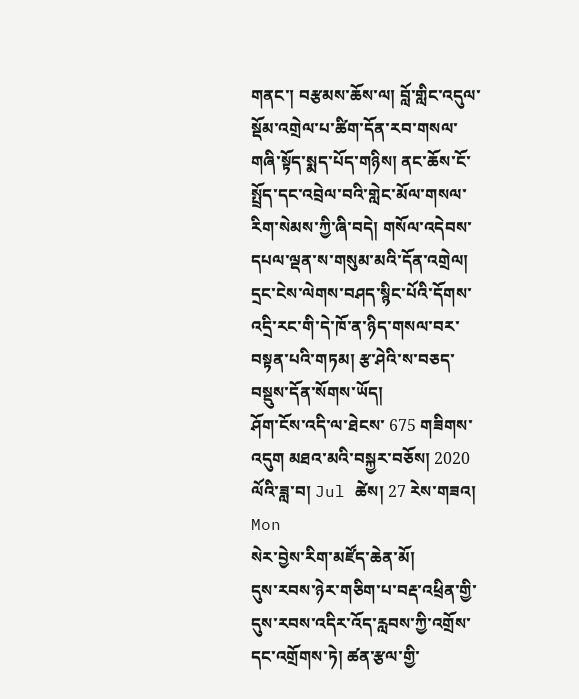གནང་། བརྩམས་ཆོས་ལ། བློ་གླིང་འདུལ་སྡོམ་འགྲེལ་པ་ཚིག་དོན་རབ་གསལ་གཞི་སྟོད་སྨད་པོད་གཉིས། ནང་ཆོས་ངོ་སྤྲོད་དང་འབྲེལ་བའི་གླེང་མོལ་གསལ་རིག་སེམས་ཀྱི་ཞི་བདེ། གསོལ་འདེབས་དཔལ་ལྡན་ས་གསུམ་མའི་དོན་འགྲེལ། དྲང་ངེས་ལེགས་བཤད་སྙིང་པོའི་དོགས་འདྲི་རང་གི་དེ་ཁོ་ན་ཉིད་གསལ་བར་བསྟན་པའི་གཏམ། རྩ་ཤེའི་ས་བཅད་བསྡུས་དོན་སོགས་ཡོད།
ཤོག་ངོས་འདི་ལ་ཐེངས་ 675 གཟིགས་འདུག མཐའ་མའི་བསྐྱར་བཅོས། 2020 ལོའི་ཟླ་བ། Jul ཚེས། 27 རེས་གཟའ། Mon
སེར་བྱེས་རིག་མཛོད་ཆེན་མོ།
དུས་རབས་ཉེར་གཅིག་པ་བརྡ་འཕྲིན་གྱི་དུས་རབས་འདིར་འོད་རླབས་ཀྱི་འགྲོས་དང་འགྲོགས་ཏེ། ཚན་རྩལ་གྱི་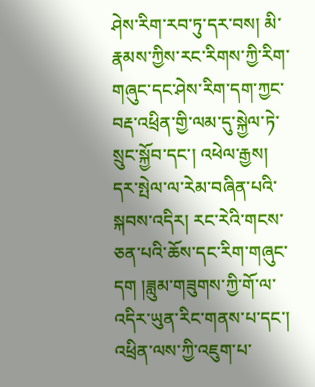ཤེས་རིག་རབ་ཏུ་དར་བས། མི་རྣམས་ཀྱིས་རང་རིགས་ཀྱི་རིག་གཞུང་དང་ཤེས་རིག་དག་ཀྱང་བརྡ་འཕྲིན་གྱི་ལམ་དུ་སྐྱེལ་ཏེ་སྲུང་སྐྱོབ་དང་། འཕེལ་རྒྱས། དར་སྤེལ་ལ་རེམ་བཞིན་པའི་སྐབས་འདིར། རང་རེའི་གངས་ཅན་པའི་ཆོས་དང་རིག་གཞུང་དག །ཟླུམ་གཟུགས་ཀྱི་གོ་ལ་འདིར་ཡུན་རིང་གནས་པ་དང་། འཕྲིན་ལས་ཀྱི་འཇུག་པ་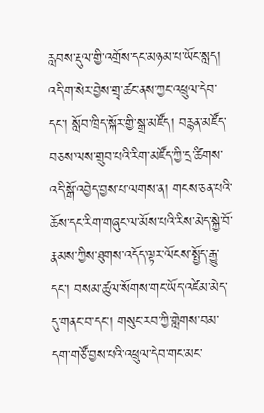རླབས་རྡུལ་གྱི་འགྲོས་དང་མཉམ་པ་ཡོང་སླད། འདི་ག་སེར་བྱེས་གྲྭ་ཚང་ནས་ཀྱང་འཕྲུལ་དེབ་དང་། སློབ་ཁྲིད་སྐོར་གྱི་སྒྲ་མཛོད། བརྙན་མཛོད་བཅས་ལས་གྲུབ་པའི་རིག་མཛོད་ཀྱི་དྲ་ཚིགས་འདི་སྒོ་འབྱེད་བྱས་པ་ལགས་ན། གངས་ཅན་པའི་ཆོས་དང་རིག་གཞུང་ལ་མོས་པའི་རིས་མེད་སྐྱེ་བོ་རྣམས་ཀྱིས་ཐུགས་འདོད་ལྟར་ལོངས་སྤྱོད་རྒྱུ་དང་། བསམ་ཚུལ་སོགས་གང་ཡོད་འཛེམ་མེད་དུ་གནང་བ་དང་། གསུང་རབ་ཀྱི་གླེགས་བམ་དག་གཙོ་བྱས་པའི་འཕྲུལ་དེབ་གང་མང་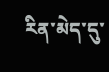རིན་མེད་དུ་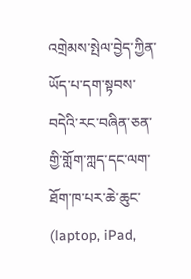འགྲེམས་སྤེལ་བྱེད་ཀྱིན་ཡོད་པ་དག་སྟབས་བདེའི་རང་བཞིན་ཅན་གྱི་གློག་ཀླད་དང་ལག་ཐོག་ཁ་པར་ཆེ་ཆུང་ (laptop, iPad,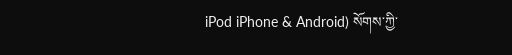iPod iPhone & Android) སོགས་ཀྱི་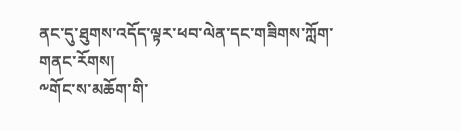ནང་དུ་ཐུགས་འདོད་ལྟར་ཕབ་ལེན་དང་གཟིགས་ཀློག་གནང་རོགས།
༸གོང་ས་མཆོག་གི་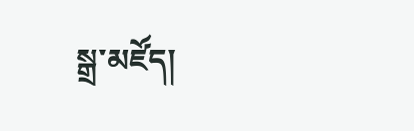སྒྲ་མཛོད།